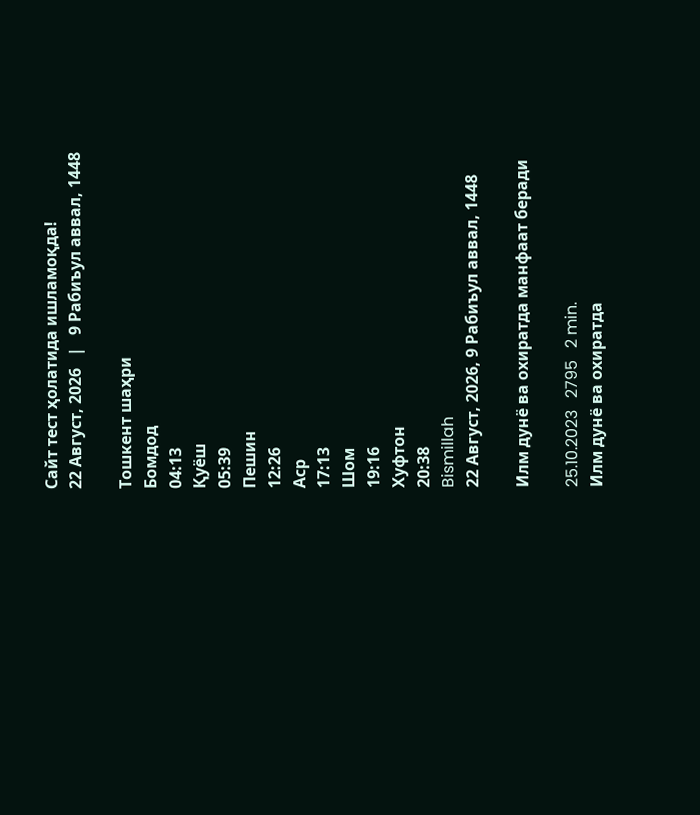Сайт тест ҳолатида ишламоқда!
22 Август, 2026   |   9 Рабиъул аввал, 1448

Тошкент шаҳри
Бомдод
04:13
Қуёш
05:39
Пешин
12:26
Аср
17:13
Шом
19:16
Хуфтон
20:38
Bismillah
22 Август, 2026, 9 Рабиъул аввал, 1448

Илм дунё ва охиратда манфаат беради

25.10.2023   2795   2 min.
Илм дунё ва охиратда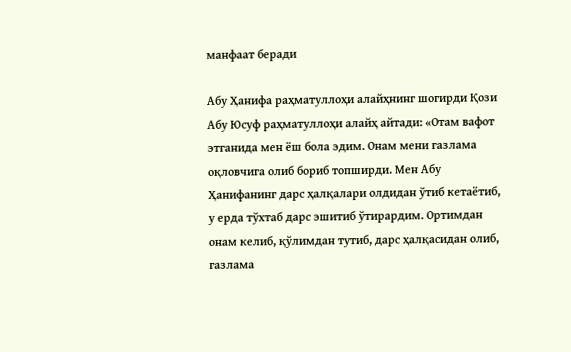манфаат беради

Абу Ҳанифа раҳматуллоҳи алайҳнинг шогирди Қози Абу Юсуф раҳматуллоҳи алайҳ айтади: «Отам вафот этганида мен ёш бола эдим. Онам мени газлама оқловчига олиб бориб топширди. Мен Абу Ҳанифанинг дарс ҳалқалари олдидан ўтиб кетаётиб, у ерда тўхтаб дарс эшитиб ўтирардим. Ортимдан онам келиб, қўлимдан тутиб, дарс ҳалқасидан олиб, газлама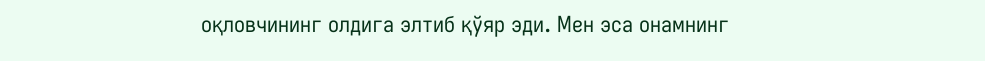оқловчининг олдига элтиб қўяр эди. Мен эса онамнинг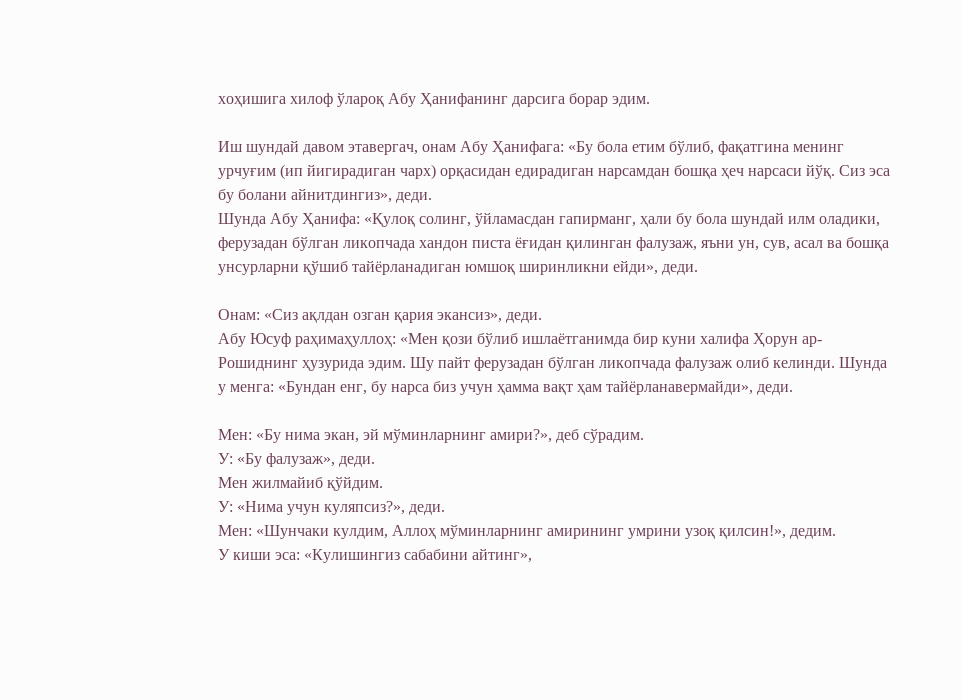хоҳишига хилоф ўлароқ Абу Ҳанифанинг дарсига борар эдим.

Иш шундай давом этавергач, онам Абу Ҳанифага: «Бу бола етим бўлиб, фақатгина менинг урчуғим (ип йигирадиган чарх) орқасидан едирадиган нарсамдан бошқа ҳеч нарсаси йўқ. Сиз эса бу болани айнитдингиз», деди.
Шунда Абу Ҳанифа: «Қулоқ солинг, ўйламасдан гапирманг, ҳали бу бола шундай илм оладики, ферузадан бўлган ликопчада хандон писта ёғидан қилинган фалузаж, яъни ун, сув, асал ва бошқа унсурларни қўшиб тайёрланадиган юмшоқ ширинликни ейди», деди.

Онам: «Сиз ақлдан озган қария экансиз», деди.
Абу Юсуф раҳимаҳуллоҳ: «Мен қози бўлиб ишлаётганимда бир куни халифа Ҳорун ар-Рошиднинг ҳузурида эдим. Шу пайт ферузадан бўлган ликопчада фалузаж олиб келинди. Шунда у менга: «Бундан енг, бу нарса биз учун ҳамма вақт ҳам тайёрланавермайди», деди.

Мен: «Бу нима экан, эй мўминларнинг амири?», деб сўрадим.
У: «Бу фалузаж», деди.
Мен жилмайиб қўйдим.
У: «Нима учун куляпсиз?», деди.
Мен: «Шунчаки кулдим, Аллоҳ мўминларнинг амирининг умрини узоқ қилсин!», дедим.
У киши эса: «Кулишингиз сабабини айтинг»,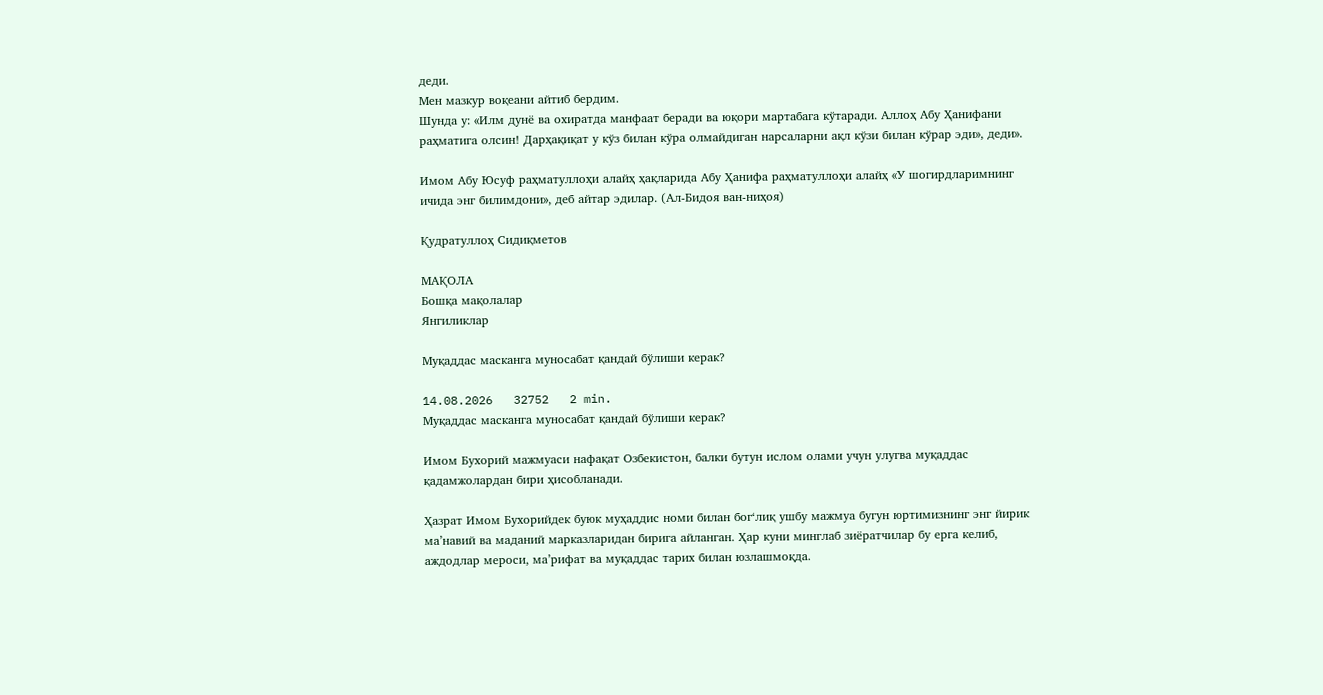деди.
Мен мазкур воқеани айтиб бердим.
Шунда у: «Илм дунё ва охиратда манфаат беради ва юқори мартабага кўтаради. Аллоҳ Абу Ҳанифани раҳматига олсин! Дарҳақиқат у кўз билан кўра олмайдиган нарсаларни ақл кўзи билан кўрар эди», деди».

Имом Абу Юсуф раҳматуллоҳи алайҳ ҳақларида Абу Ҳанифа раҳматуллоҳи алайҳ «У шогирдларимнинг ичида энг билимдони», деб айтар эдилар. (Ал-Бидоя ван-ниҳоя)

Қудратуллоҳ Сидиқметов

МАҚОЛА
Бошқа мақолалар
Янгиликлар

Муқаддас масканга муносабат қандай бўлиши керак?

14.08.2026   32752   2 min.
Муқаддас масканга муносабат қандай бўлиши керак?

Имом Бухорий мажмуаси нафақат Озбекистон, балки бутун ислом олами учун улугва муқаддас қадамжолардан бири ҳисобланади.

Ҳазрат Имом Бухорийдек буюк муҳаддис номи билан бог‘лиқ ушбу мажмуа бугун юртимизнинг энг йирик ма’навий ва маданий марказларидан бирига айланган. Ҳар куни минглаб зиёратчилар бу ерга келиб, аждодлар мероси, ма’рифат ва муқаддас тарих билан юзлашмоқда.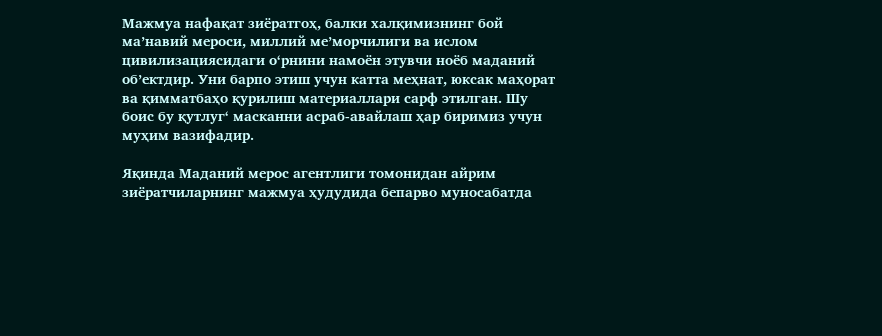Мажмуа нафақат зиёратгоҳ, балки халқимизнинг бой ма’навий мероси, миллий ме’морчилиги ва ислом цивилизациясидаги о‘рнини намоён этувчи ноёб маданий об’ектдир. Уни барпо этиш учун катта меҳнат, юксак маҳорат ва қимматбаҳо қурилиш материаллари сарф этилган. Шу боис бу қутлуг‘ масканни асраб-авайлаш ҳар биримиз учун муҳим вазифадир.

Яқинда Маданий мерос агентлиги томонидан айрим зиёратчиларнинг мажмуа ҳудудида бепарво муносабатда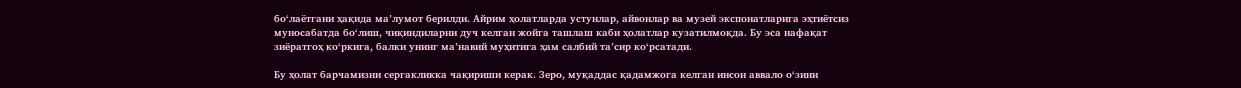бо‘лаётгани ҳақида ма’лумот берилди. Айрим ҳолатларда устунлар, айвонлар ва музей экспонатларига эҳтиётсиз муносабатда бо‘лиш, чиқиндиларни дуч келган жойга ташлаш каби ҳолатлар кузатилмоқда. Бу эса нафақат зиёратгоҳ ко‘ркига, балки унинг ма’навий муҳитига ҳам салбий та’сир ко‘рсатади.

Бу ҳолат барчамизни сергакликка чақириши керак. Зеро, муқаддас қадамжога келган инсон аввало о‘зини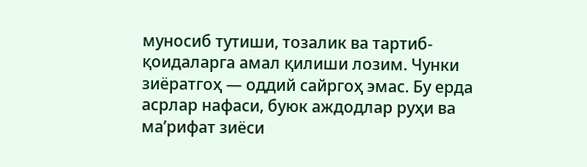муносиб тутиши, тозалик ва тартиб-қоидаларга амал қилиши лозим. Чунки зиёратгоҳ — оддий сайргоҳ эмас. Бу ерда асрлар нафаси, буюк аждодлар руҳи ва ма’рифат зиёси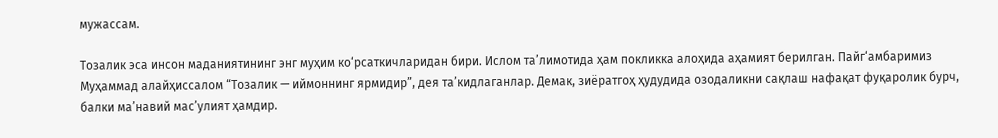мужассам.

Тозалик эса инсон маданиятининг энг муҳим ко‘рсаткичларидан бири. Ислом та’лимотида ҳам покликка алоҳида аҳамият берилган. Пайг‘амбаримиз Муҳаммад алайҳиссалом “Тозалик — иймоннинг ярмидир”, дея та’кидлаганлар. Демак, зиёратгоҳ ҳудудида озодаликни сақлаш нафақат фуқаролик бурч, балки ма’навий мас’улият ҳамдир.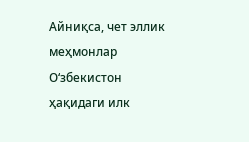Айниқса, чет эллик меҳмонлар О‘збекистон ҳақидаги илк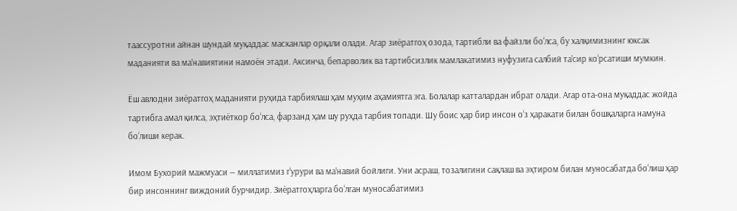таассуротни айнан шундай муқаддас масканлар орқали олади. Агар зиёратгоҳ озода, тартибли ва файзли бо‘лса, бу халқимизнинг юксак маданияти ва ма’навиятини намоён этади. Аксинча, бепарволик ва тартибсизлик мамлакатимиз нуфузига салбий та’сир ко‘рсатиши мумкин.

Ёш авлодни зиёратгоҳ маданияти руҳида тарбиялаш ҳам муҳим аҳамиятга эга. Болалар катталардан ибрат олади. Агар ота-она муқаддас жойда тартибга амал қилса, эҳтиёткор бо‘лса, фарзанд ҳам шу руҳда тарбия топади. Шу боис ҳар бир инсон о‘з ҳаракати билан бошқаларга намуна бо‘лиши керак.

Имом Бухорий мажмуаси — миллатимиз г‘урури ва ма’навий бойлиги. Уни асраш, тозалигини сақлаш ва эҳтиром билан муносабатда бо‘лиш ҳар бир инсоннинг виждоний бурчидир. Зиёратгоҳларга бо‘лган муносабатимиз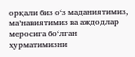орқали биз о‘з маданиятимиз, ма’навиятимиз ва аждодлар меросига бо‘лган ҳурматимизни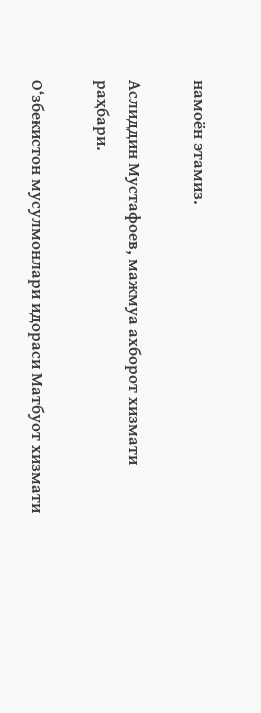намоён этамиз.

Аслиддин Мустафоев, мажмуа ахборот хизмати раҳбари.

О‘збекистон мусулмонлари идораси Матбуот хизмати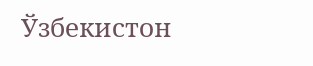Ўзбекистон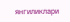янгиликлари